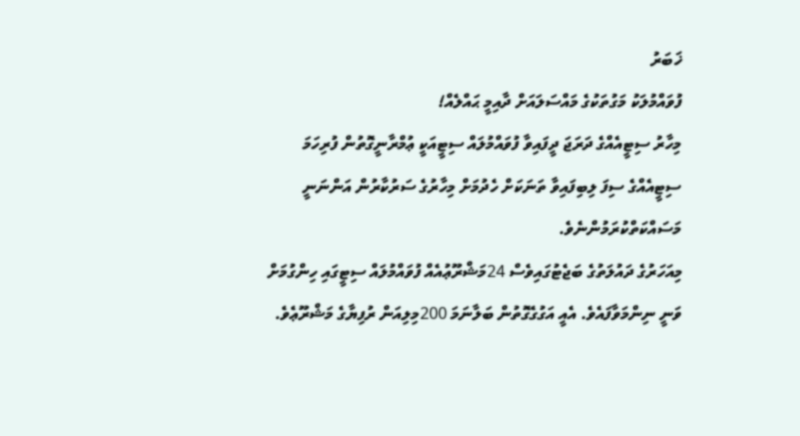ޚަބަރު
ފުވައްމުލަކު މަގުތަކުގެ މައްސަލައަށް ދާއިމީ ޙައްލެއް!
މިހާރު ސިޓީއެއްގެ ދަރަޖަ ދީފައިވާ ފުވައްމުލައް ސިޓީއަކީ ޢުމްރާނީގޮތުން ފުރިހަމަ ސިޓީއެއްގެ ސިފަ ލިބިފައިވާ ތަނަކަށް ހެދުމަށް މިހާރުގެ ސަރުކާރުން އަންނަނީ މަސައްކަތްކުރަމުންނެވެ.
މިއަހަރުގެ ދައުލަތުގެ ބަޖެޓުގައިވެސް 24މަޝްރޫޢުއެއް ފުވައްމުލައް ސިޓީގައި ހިންގުމަށް ވަނީ ނިންމަވާފައެވެ. އެއީ އަގުގެގޮތުން ބަލާނަމަ 200މިލިއަން ރުފިޔާގެ މަޝްރޫޢެވެ.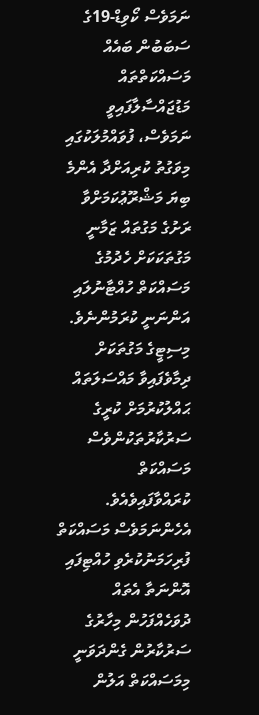ނަމަވެސް ކޯވިޑް-19ގެ ސަބަބުން ބައެއް މަސައްކަތްތައް މަޑުޖައްސާލާފައިވީ ނަމަވެސް، ފުވައްމުލަކުގައި މިވަގުތު ކުރިއަށްދާ އެންމެ ބިޔަ މަޝްރޫޢުކަމަށްވާ ރަށުގެ މަގުތައް ޒަމާނީ މަގުތަކަކަށް ހެދުމުގެ މަސައްކަތް ހުއްޓާނުލައި އަންނަނީ ކުރަމުންނެވެ.
މިސިޓީގެ މަގުތަކަށް ދިމާވެފައިވާ މައްސަލަތައް ޙައްލުކުރުމަށް ކުރީގެ ސަރުކާރުތަކުންވެސް މަސައްކަތް ކުރައްވާފައިވެއެވެ. އެހެންނަމަވެސް މަސައްކަތް ފުރިހަމަނުކުރެވި ހުއްޓިފައި އޮންނަތާ އެތައް ދުވަހެއްފަހުން މިހާރުގެ ސަރުކާރުން ގެންދަވަނީ މިމަސައްކަތް އަލުން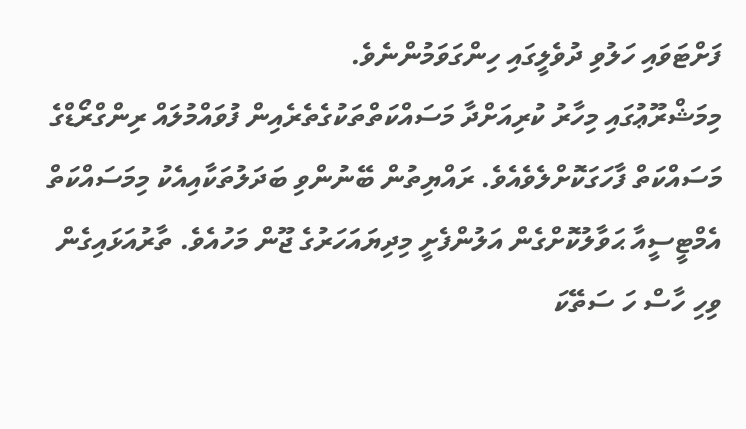ފަށްޓަވައި ހަލުވި ދުވެލީގައި ހިންގަވަމުންނެވެ.
މިމަޝްރޫޢުގައި މިހާރު ކުރިއަށްދާ މަސައްކަތްތަކުގެތެރެއިން ފުވައްމުލައް ރިންގްރޯޑްގެ މަސައްކަތް ފާހަގަކޮށްލެވެއެވެ. ރައްޔިތުން ބޭނުންވި ބަދަލުތަކާއިއެކު މިމަސައްކަތް އެމްޓީސީއާ ޙަވާލުކޮށްގެން އަލުންފެށީ މިދިޔައަހަރުގެ ޖޫން މަހުއެވެ. ތާރުއަޅައިގެން ވިހި ހާސް ހަ ސަތޭކަ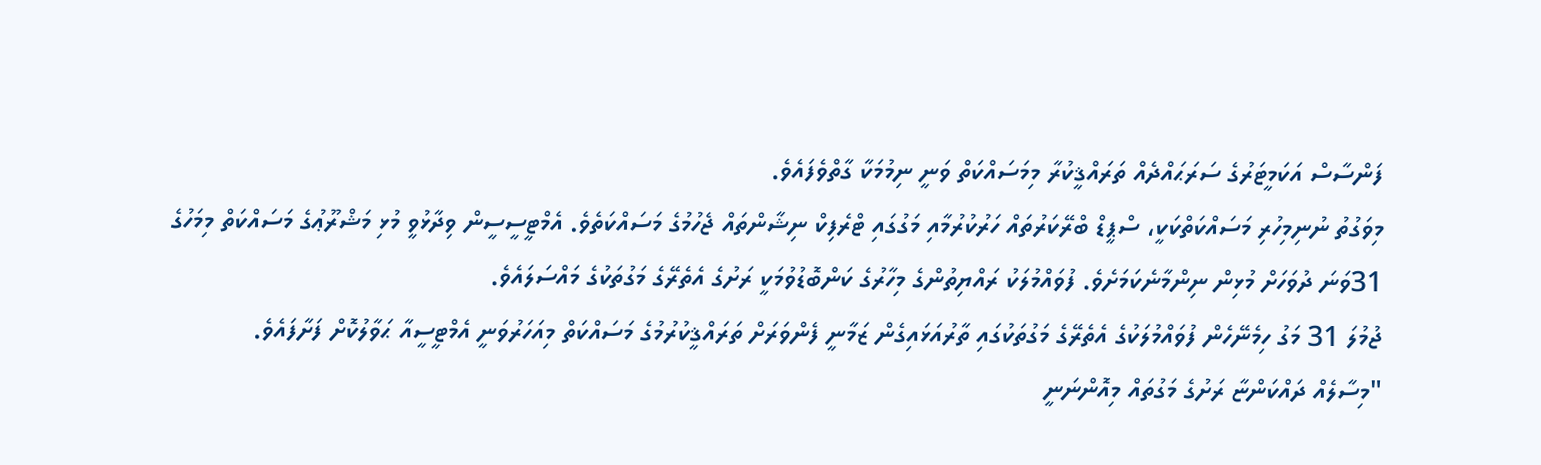ފަންސާސް އަކަމީޓަރުގެ ސަރަޙައްދެއް ތަރައްޤީކުރާ މިމަސައްކަތް ވަނީ ނިމުމަކާ ގާތްވެފައެވެ.
މިވަގުތު ނުނިމިހުރި މަސައްކަތްކަކީ، ސްޕީޑް ބްރޭކަރުތައް ހަރުކުރުމާއި މަގުގައި ޓްރެފިކް ނިޝާންތައް ޖެހުމުގެ މަސައްކަތެވެ. އެމްޓީސީސީން ވިދާޅުވީ މުޅި މަޝްރޫޢުގެ މަސައްކަތް މިމަހުގެ 31ވަނަ ދުވަހަށް މުޅިން ނިންމާނެކަމަށެވެ. ފުވައްމުލަކު ރައްޔިތުންގެ މިހާރުގެ ކަންބޮޑުވުމަކީ ރަށުގެ އެތެރޭގެ މަގުތަކުގެ މައްސަލައެވެ.
ޖުމުލަ 31 މަގު ހިމެނޭހެން ފުވައްމުލަކުގެ އެތެރޭގެ މަގުތަކުގައި ތާރުއަޅައިގެން ޒަމާނީ ފެންވަރަށް ތަރައްޤީކުރުމުގެ މަސައްކަތް މިއަހަރުވަނީ އެމްޓީސީއާ ޙަވާލުކޮށް ފަށާފައެވެ.
"މިސާލެއް ދައްކަންޏާ ރަށުގެ މަގުތައް މިއޮންނަނީ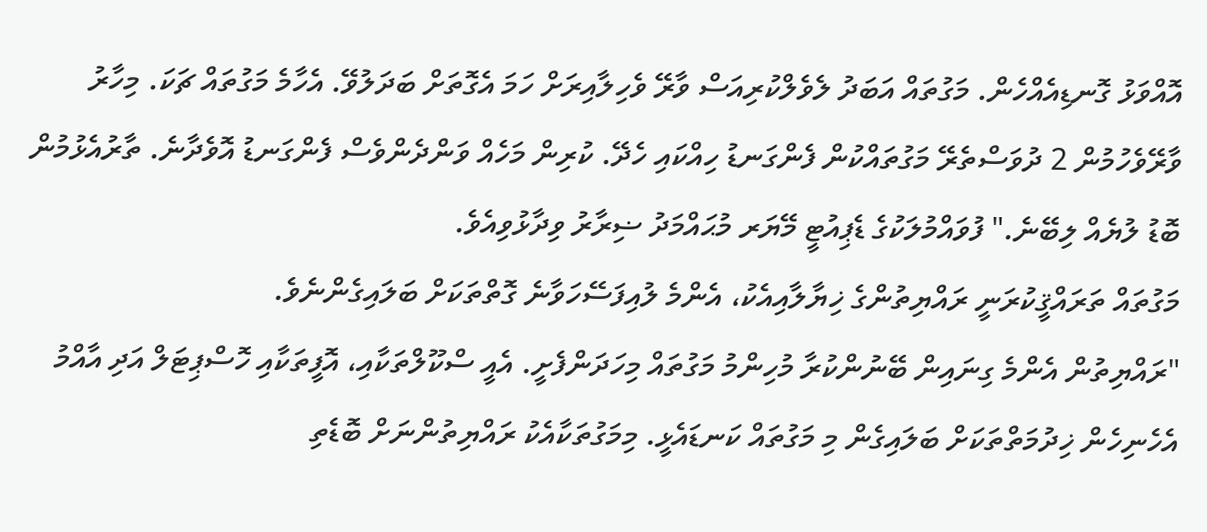އޮއްވަޅު ގޮނޑިއެއްހެން. މަގުތައް އަބަދު ލެވެލްކުރިއަސް ވާރޭ ވެހިލާއިރަށް ހަމަ އެގޮތަށް ބަދަލުވޭ. އެހާމެ މަގުތައް ޗަކަ. މިހާރު ވާރޭވެހުމުން 2 ދުވަސްތެރޭ މަގުތައްކުން ފެންގަނޑު ހިއްކައި ހެދޭ. ކުރިން މަހެއް ވަންދެންވެސް ފެންގަނޑު އޮވެދާނެ. ތާރުއެޅުމުން ބޮޑު ލުޔެއް ލިބޭނެ." ފުވައްމުލަކުގެ ޑެޕިއުޓީ މޭޔަރ މުޙައްމަދު ޟިރާރު ވިދާޅުވިއެވެ.
މަގުތައް ތަރައްޤީކުރަނީ ރައްޔިތުންގެ ޚިޔާލާއިއެކު، އެންމެ ލުއިފަސޭހަވާނެ ގޮތްތަކަށް ބަލައިގެންނެވެ.
"ރައްޔިތުން އެންމެ ގިނައިން ބޭނުންކުރާ މުހިންމު މަގުތައް މިހަދަންފެށީ. އެއީ ސްކޫލްތަކާއި، އޮފީތަކާއި ހޮސްޕިޓަލް އަދި އާއްމު އެހެނިހެން ޚިދުމަތްތަކަށް ބަލައިގެން މި މަގުތައް ކަނޑައެޅީ. މިމަގުތަކާއެކު ރައްޔިތުންނަށް ބޮޑެތި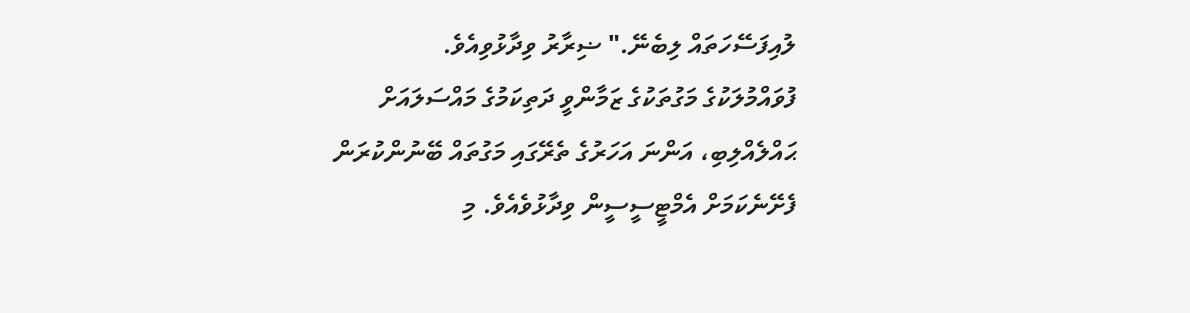ލުއިފަސޭހަތައް ލިބެނޭ." ޟިރާރު ވިދާޅުވިއެވެ.
ފުވައްމުލަކުގެ މަގުތަކުގެ ޒަމާންވީ ދަތިކަމުގެ މައްސަލައަށް ޙައްލެއްލިބި، އަންނަ އަހަރުގެ ތެރޭގައި މަގުތައް ބޭނުންކުރަން ފެށޭނެކަމަށް އެމްޓީސީސީން ވިދާޅުވެއެވެ. މި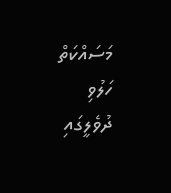މަސައްކަތް ހަލުވި ދުވެލީގައި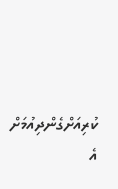ކުރިއަށްގެންދިއުމަށް އެ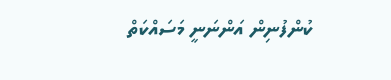ކުންފުނިން އަންނަނީ މަސައްކަތް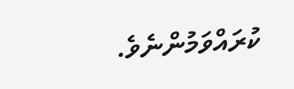ކުރައްވަމުންނެވެ.